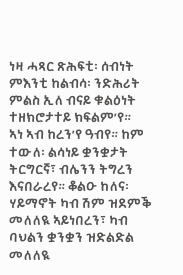ነዛ ሓጻር ጽሕፍቲ፡ ሰብነት ምእንቲ ከልብሳ፡ ንድሕሪት ምልስ ኢለ ብናይ ቁልዕነት ተዘክሮታተይ ክፍልም’የ።
ኣነ ኣብ ከረን’የ ዓብየ። ከም ተውለ፡ ልሳነይ ቋንቋታት ትርግርኛ፣ ብሌንን ትግረን እናበራረየ። ቆልዑ ከለና፡ ሃይማኖት ካብ ሽም ዝደምቕ መለለዪ ኣይነበረን፣ ካብ ባህልን ቋንቋን ዝድልድል መለለዪ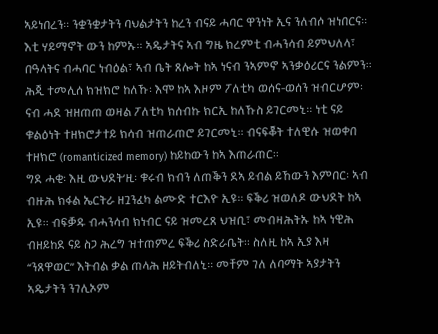ኣይነበረን። ንቋንቋታትን ባህልታትን ከረን ብናይ ሓባር ዋንነት ኢና ንለብሶ ዝነበርና። እቲ ሃይማኖት ውን ከምኡ። ኣዴታትና ኣብ ግዜ ክረምቲ ብሓንሳብ ይምህለላ፣ በዓላትና ብሓባር ነብዕል፣ ኣብ ቤት ጸሎት ከኣ ነናብ ንኣምኖ ኣንቃዕሪርና ንልምን።
ሕጂ ተመሊሰ ክዝክሮ ከለኹ፡ እሞ ከኣ እዞም ፖለቲካ ወሰና-ወሰን ዝብርሆም፡ ናብ ሓደ ዝዘጠጠ ወዛል ፖለቲካ ክሰብኩ ክርኢ ከለኹስ ይገርመኒ። ነቲ ናይ ቁልዕነት ተዘክሮታተይ ክሳብ ዝጠራጠሮ ይገርመኒ። ብናፍቖት ተለዊሱ ዝወቀበ ተዘክሮ (romanticized memory) ከይከውን ከኣ እጠራጠር።
ግደ ሓቂ፡ እዚ ውህደት’ዚ፡ ቁሩብ ክብን ለጠቕን ደኣ ይብል ይኸውን እምበር፡ ኣብ ብዙሕ ክፋል ኤርትራ ዘጓንፈካ ልሙድ ተርእዮ ኢዩ። ፍቕሪ ዝወለዶ ውህደት ከኣ ኢዩ። ብፍቓዱ ብሓንሳብ ክነብር ናይ ዝመረጸ ህዝቢ፣ መብዛሕትኡ ከኣ ነዊሕ ብዘይከደ ናይ ስጋ ሕረግ ዝተጠምረ ፍቕሪ ስድራቤት። ስለዚ ከኣ ኢያ እዛ “ንጸዋወር” እትብል ቃል ጠላሕ ዘይትብለኒ። መቸም ገለ ለባማት ኣያታትን ኣዴታትን ንገሊኦም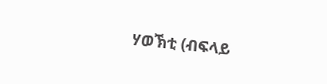ሃወኽቲ (ብፍላይ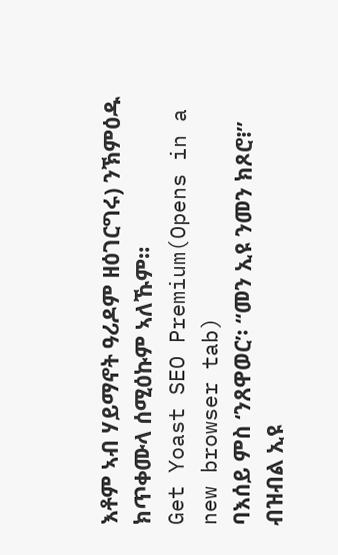እቶም ኣብ ሃይማኖት ዓሪዶም ዘዕገርግሩ) ንኽምዕዱ ክጥቀሙላ ሰሚዕኩም ኣለኹም።
Get Yoast SEO Premium(Opens in a new browser tab)
ባእሰይ ምስ ‘ንጸዋወር’፡ “መን ኢዩ ንመን ክጾሮ፧” ብዝብል ኢዩ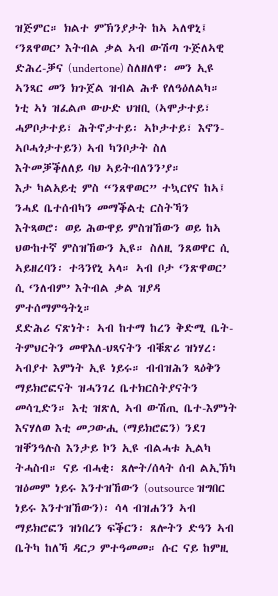ዝጅምር። ክልተ ምኽንያታት ከኣ ኣለዋኒ፤ ‘ንጸዋወር’ እትብል ቃል ኣብ ውሽጣ ጉጅለኣዊ ድሕረ-ቓና (undertone) ስለዘለዋ፡ መን ኢዩ ኣንጻር መን ክጉጀል ዝብል ሕቶ የለዓዕለልካ። ነቲ ኣነ ዝፈልጦ ውሁድ ህዝቢ (ኣሞታተይ፣ ሓዎቦታተይ፣ ሕትኖታተይ፡ ኣኮታተይ፣ እኖን- ኣቦሓጎታተይን) ኣብ ካንቦታት ስለ እትመቓቕለለይ ባህ ኣይትብለንን’ያ።
እታ ካልአይቲ ምስ “ንጸዋወር” ተኳርየና ከኣ፤ ንሓደ ቤተሰብካን መማቕልቲ ርስትኻን እትጻወሮ፡ ወይ ሕውዋይ ምስዝኸውን ወይ ከኣ ህውከተኛ ምስዝኸውን ኢዩ። ስለዚ ንጸወዋር ሲ ኣይዘረባን፡ ተጓንየኒ ኣላ። ኣብ ቦታ ‘ንጽዋወር’ ሲ ‘ንለብም’ እትብል ቃል ዝያዳ ምተሰማምዓትኒ።
ደድሕሪ ናጽነት፡ ኣብ ከተማ ከረን ቅድሚ ቤት-ትምህርትን መዋእለ-ህጻናትን ብቑጽሪ ዝነሃረ፡ ኣብያተ እምነት ኢዩ ነይሩ። ብብዝሕን ጻዕቅን ማይክሮፎናት ዝሓንገረ ቤተክርስትያናትን መሳጊድን። እቲ ዝጽሊ ኣብ ውሽጢ ቤተ-እምነት እናሃለወ እቲ መጋውሒ (ማይክሮፎን) ንደገ ዝቐንዓሉስ እንታይ ኮን ኢዩ ብልሓቱ ኢልካ ትሓስብ። ናይ ብሓቂ፡ ጸሎት/ሰላት ሰብ ልኢኽካ ዝዕመም ነይሩ እንተዝኸውን (outsource ዝግበር ነይሩ እንተዝኸውን)፡ ሳላ ብዝሐንን ኣብ ማይክሮፎን ዝነበረን ፍቕርን፡ ጸሎትን ድዓን ኣብ ቤትካ ከለኻ ዳርጋ ምተዓመመ። ሱር ናይ ከምዚ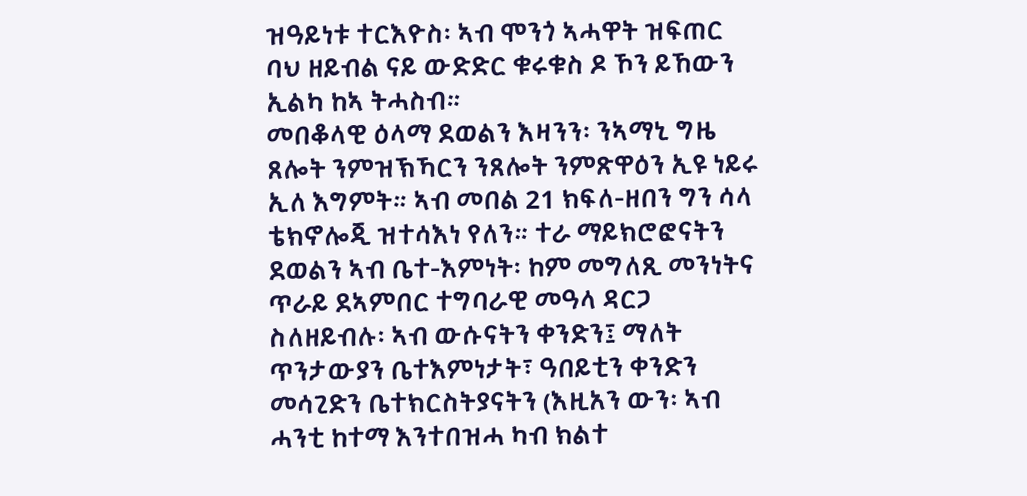ዝዓይነቱ ተርእዮስ፡ ኣብ ሞንጎ ኣሓዋት ዝፍጠር ባህ ዘይብል ናይ ውድድር ቁሩቁስ ዶ ኾን ይኸውን ኢልካ ከኣ ትሓስብ።
መበቆላዊ ዕላማ ደወልን እዛንን፡ ንኣማኒ ግዜ ጸሎት ንምዝኽኻርን ንጸሎት ንምጽዋዕን ኢዩ ነይሩ ኢለ እግምት። ኣብ መበል 21 ክፍለ-ዘበን ግን ሳላ ቴክኖሎጂ ዝተሳእነ የለን። ተራ ማይክሮፎናትን ደወልን ኣብ ቤተ-እምነት፡ ከም መግለጺ መንነትና ጥራይ ደኣምበር ተግባራዊ መዓላ ዳርጋ ስለዘይብሉ፡ ኣብ ውሱናትን ቀንድን፤ ማለት ጥንታውያን ቤተእምነታት፣ ዓበይቲን ቀንድን መሳጊድን ቤተክርስትያናትን (እዚአን ውን፡ ኣብ ሓንቲ ከተማ እንተበዝሓ ካብ ክልተ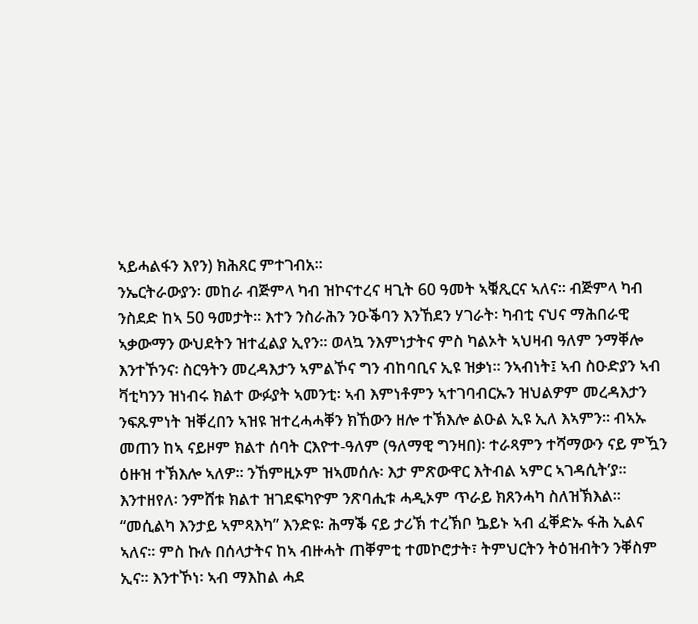ኣይሓልፋን እየን) ክሕጸር ምተገብአ።
ንኤርትራውያን፡ መከራ ብጅምላ ካብ ዝኮናተረና ዛጊት 60 ዓመት ኣቑጺርና ኣለና። ብጅምላ ካብ ንስደድ ከኣ 50 ዓመታት። እተን ንስራሕን ንዑቕባን እንኸደን ሃገራት፡ ካብቲ ናህና ማሕበራዊ ኣቃውማን ውህደትን ዝተፈልያ ኢየን። ወላኳ ንእምነታትና ምስ ካልኦት ኣህዛብ ዓለም ንማቐሎ እንተኾንና፡ ስርዓትን መረዳእታን ኣምልኾና ግን ብከባቢና ኢዩ ዝቃነ። ንኣብነት፤ ኣብ ስዑድያን ኣብ ቫቲካንን ዝነብሩ ክልተ ውፉያት ኣመንቲ፡ ኣብ እምነቶምን ኣተገባብርኡን ዝህልዎም መረዳእታን ንፍጹምነት ዝቐረበን ኣዝዩ ዝተረሓሓቐን ክኸውን ዘሎ ተኽእሎ ልዑል ኢዩ ኢለ እኣምን። ብኣኡ መጠን ከኣ ናይዞም ክልተ ሰባት ርእዮተ-ዓለም (ዓለማዊ ግንዛበ)፡ ተራጻምን ተሻማውን ናይ ምዃን ዕዙዝ ተኽእሎ ኣለዎ። ንኸምዚኦም ዝኣመሰሉ፡ እታ ምጽውዋር እትብል ኣምር ኣገዳሲት’ያ። እንተዘየለ፡ ንምሸቱ ክልተ ዝገደፍካዮም ንጽባሒቱ ሓዲኦም ጥራይ ክጸንሓካ ስለዝኽእል።
“መሲልካ እንታይ ኣምጻእካ” እንድዩ፡ ሕማቕ ናይ ታሪኽ ተረኽቦ ኴይኑ ኣብ ፈቐድኡ ፋሕ ኢልና ኣለና። ምስ ኩሉ በሰላታትና ከኣ ብዙሓት ጠቐምቲ ተመኮሮታት፣ ትምህርትን ትዕዝብትን ንቐስም ኢና። እንተኾነ፡ ኣብ ማእከል ሓደ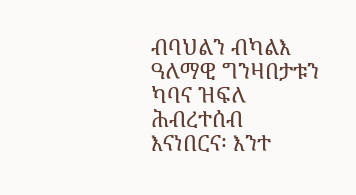ብባህልን ብካልእ ዓለማዊ ግንዛበታቱን ካባና ዝፍለ ሕብረተሰብ እናነበርና፡ እንተ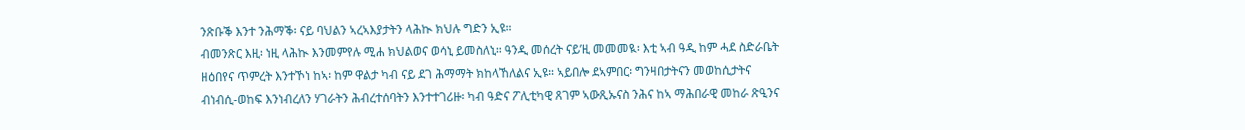ንጽቡቕ እንተ ንሕማቕ፡ ናይ ባህልን ኣረኣእያታትን ላሕኲ ክህሉ ግድን ኢዩ።
ብመንጽር እዚ፡ ነዚ ላሕኲ እንመምየሉ ሚሐ ክህልወና ወሳኒ ይመስለኒ። ዓንዲ መሰረት ናይ’ዚ መመመዪ፡ እቲ ኣብ ዓዲ ከም ሓደ ስድራቤት ዘዕበየና ጥምረት እንተኾነ ከኣ፡ ከም ዋልታ ካብ ናይ ደገ ሕማማት ክከላኸለልና ኢዩ። ኣይበሎ ደኣምበር፡ ግንዛበታትናን መወከሲታትና ብነብሲ-ወከፍ እንነብረለን ሃገራትን ሕብረተሰባትን እንተተገሪዙ፡ ካብ ዓድና ፖሊቲካዊ ጸገም ኣውጺኡናስ ንሕና ከኣ ማሕበራዊ መከራ ጽዒንና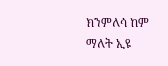ክንምለሳ ከም ማለት ኢዩ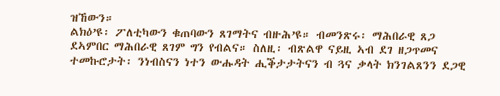ዝኸውን።
ልክዕ’ዩ፡ ፖለቲካውን ቁጠባውን ጸገማትና ብዙሕ’ዩ። ብመንጽሩ፡ ማሕበራዊ ጸጋ ደኣምበር ማሕበራዊ ጸገም ግን የብልና። ስለዚ፡ ብጽልዋ ናይዚ ኣብ ደገ ዘጋጥመና ተመኩሮታት፡ ንነብስናን ነተን ውሑዳት ሒቕታታትናን ብ ጓና ቃላት ክንገልጸንን ደጋዊ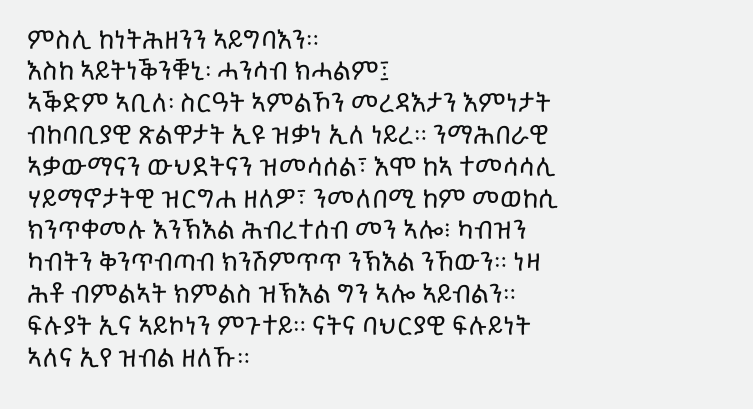ምስሊ ከነትሕዘንን ኣይግባእን።
እስከ ኣይትነቕንቑኒ፡ ሓንሳብ ክሓልም፤
ኣቕድም ኣቢለ፡ ስርዓት ኣምልኾን መረዳእታን እምነታት ብከባቢያዊ ጽልዋታት ኢዩ ዝቃነ ኢለ ነይረ። ንማሕበራዊ ኣቃውማናን ውህደትናን ዝመሳሰል፣ እሞ ከኣ ተመሳሳሊ ሃይማኖታትዊ ዝርግሐ ዘለዎ፣ ንመለበሚ ከም መወከሲ ክንጥቀመሉ እንኽእል ሕብረተሰብ መን ኣሎ፧ ካብዝን ካብትን ቅንጥብጣብ ክንሽምጥጥ ንኽእል ንኸውን። ነዛ ሕቶ ብምልኣት ክምልስ ዝኽእል ግን ኣሎ ኣይብልን። ፍሉያት ኢና ኣይኮነን ምጉተይ። ናትና ባህርያዊ ፍሉይነት ኣለና ኢየ ዝብል ዘለኹ።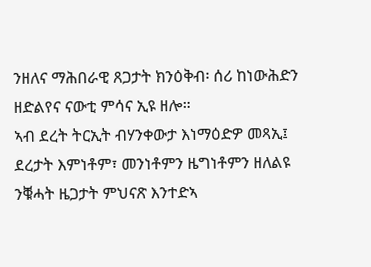ንዘለና ማሕበራዊ ጸጋታት ክንዕቅብ፡ ሰሪ ከነውሕድን ዘድልየና ናውቲ ምሳና ኢዩ ዘሎ።
ኣብ ደረት ትርኢት ብሃንቀውታ እነማዕድዎ መጻኢ፤ ደረታት እምነቶም፣ መንነቶምን ዜግነቶምን ዘለልዩ ንቑሓት ዜጋታት ምህናጽ እንተድኣ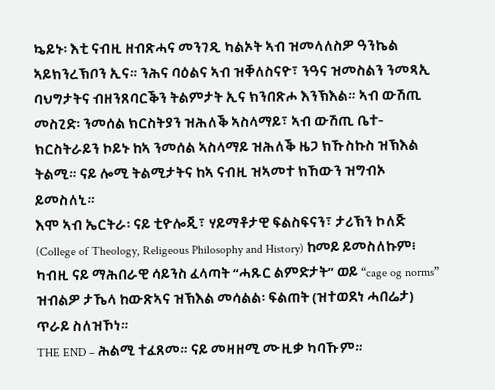ኴይኑ፡ እቲ ናብዚ ዘብጽሓና መንገዲ ካልኦት ኣብ ዝመላለስዎ ዓንኬል ኣይክንረኽቦን ኢና። ንሕና ባዕልና ኣብ ዝቐለስናዮ፣ ንዓና ዝመስልን ንመጻኢ ባህግታትና ብዘንጸባርቕን ትልምታት ኢና ክንበጽሖ እንኽእል። ኣብ ውሽጢ መስጊድ፡ ንመሰል ክርስትያን ዝሕለቕ ኣስላማይ፣ ኣብ ውሽጢ ቤተ-ክርስትራይን ኮይኑ ከኣ ንመሰል ኣስላማይ ዝሕለቕ ዜጋ ክኹስኩስ ዝኽእል ትልሚ። ናይ ሎሚ ትልሚታትና ከኣ ናብዚ ዝኣመተ ክኸውን ዝግብኦ ይመስለኒ።
እሞ ኣብ ኤርትራ፡ ናይ ቲዮሎጂ፣ ሃይማቶታዊ ፍልስፍናን፣ ታሪኽን ኮለጅ (College of Theology, Religeous Philosophy and History) ከመይ ይመስለኩም፧ ካብዚ ናይ ማሕበራዊ ሳይንስ ፈላጣት “ሓጹር ልምድታት” ወይ “cage og norms” ዝብልዎ ታኼላ ከውጽኣና ዝኽእል መሳልል፡ ፍልጠት (ዝተወደነ ሓበሬታ) ጥራይ ስለዝኾነ።
THE END – ሕልሚ ተፈጸመ። ናይ መዛዘሚ ሙዚቃ ካባኹም።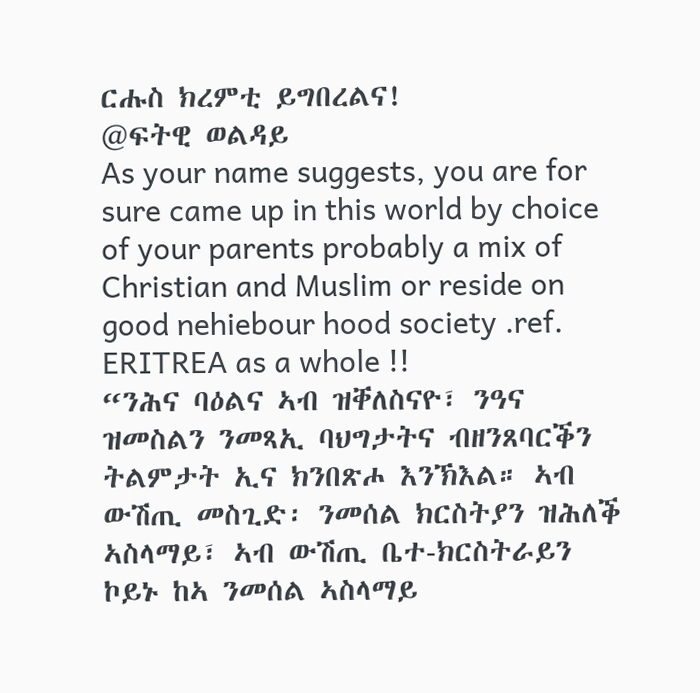ርሑስ ክረምቲ ይግበረልና!
@ፍትዊ ወልዳይ
As your name suggests, you are for sure came up in this world by choice of your parents probably a mix of Christian and Muslim or reside on good nehiebour hood society .ref. ERITREA as a whole !!
“ንሕና ባዕልና ኣብ ዝቐለስናዮ፣ ንዓና ዝመስልን ንመጻኢ ባህግታትና ብዘንጸባርቕን ትልምታት ኢና ክንበጽሖ እንኽእል። ኣብ ውሽጢ መስጊድ፡ ንመሰል ክርስትያን ዝሕለቕ ኣስላማይ፣ ኣብ ውሽጢ ቤተ-ክርስትራይን ኮይኑ ከኣ ንመሰል ኣስላማይ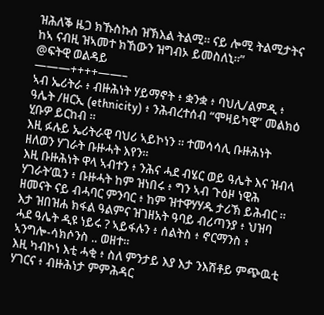ዝሕለቕ ዜጋ ክኹስኩስ ዝኽእል ትልሚ። ናይ ሎሚ ትልሚታትና ከኣ ናብዚ ዝኣመተ ክኸውን ዝግብኦ ይመስለኒ።”
@ፍትዊ ወልዳይ
———++++——–
ኣብ ኤሪትራ ፥ ብዙሕነት ሃይማኖት ፥ ቋንቋ ፥ ባህሊ/ልምዲ ፥ ዓሌት /ዘርኢ (ethnicity) ፥ ንሕብረተሰብ “ሞዛይካዊ” መልክዕ ሂቡዎ ይርከብ ።
እዚ ፉሉይ ኤሪትራዊ ባህሪ ኣይኮነን ። ተመሳሳሊ ቡዙሕነት ዘለወን ሃገራት ቡዙሓት እየን።
እዚ ቡዙሕነት ዋላ ኣብተን ፥ ንሕና ሓደ ብሄር ወይ ዓሌት እና ዝብላ ሃገራት’ዉን ፥ ቡዙሓት ከም ዝነበሩ ፥ ግን ኣብ ጉዕዞ ነዊሕ ዘመናት ናይ ብሓባር ምንባር ፥ ከም ዝተዋሃሃዱ ታሪኽ ይሕብር ።
እታ ዝበዝሐ ክፋል ዓልምና ዝገዘአት ዓባይ ብሪጣንያ ፥ ህዝባ ሓደ ዓሌት ዲዩ ነይሩ ? ኣይፋሉን ፥ ሰልትስ ፥ ኖርማንስ ፥ ኣንግሎ-ሳክሶንስ .. ወዘተ።
እዚ ካብኮነ እቲ ሓቂ ፥ ስለ ምንታይ እያ እታ ንእሽቶይ ምጭዉቲ ሃገርና ፥ ብዙሕነታ ምምሕዳር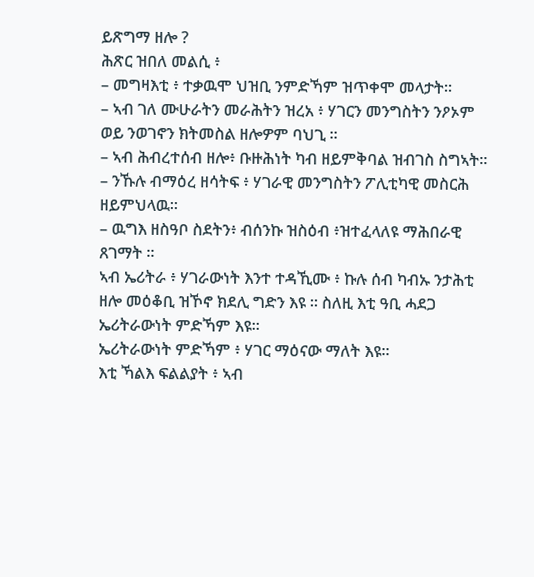ይጽግማ ዘሎ ?
ሕጽር ዝበለ መልሲ ፥
– መግዛእቲ ፥ ተቃዉሞ ህዝቢ ንምድኻም ዝጥቀሞ መላታት።
– ኣብ ገለ ሙሁራትን መራሕትን ዝረአ ፥ ሃገርን መንግስትን ንዖኦም ወይ ንወገኖን ክትመስል ዘሎዎም ባህጊ ።
– ኣብ ሕብረተሰብ ዘሎ፥ ቡዙሕነት ካብ ዘይምቅባል ዝብገስ ስግኣት።
– ንኹሉ ብማዕረ ዘሳትፍ ፥ ሃገራዊ መንግስትን ፖሊቲካዊ መስርሕ ዘይምህላዉ።
– ዉግእ ዘስዓቦ ስደትን፥ ብሰንኩ ዝስዕብ ፥ዝተፈላለዩ ማሕበራዊ ጸገማት ።
ኣብ ኤሪትራ ፥ ሃገራውነት እንተ ተዳኺሙ ፥ ኩሉ ሰብ ካብኡ ንታሕቲ ዘሎ መዕቆቢ ዝኾኖ ክደሊ ግድን እዩ ። ስለዚ እቲ ዓቢ ሓደጋ ኤሪትራውነት ምድኻም እዩ።
ኤሪትራውነት ምድኻም ፥ ሃገር ማዕናው ማለት እዩ።
እቲ ኻልእ ፍልልያት ፥ ኣብ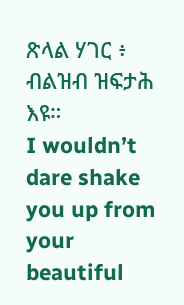ጽላል ሃገር ፥ ብልዝብ ዝፍታሕ እዩ።
I wouldn’t dare shake you up from your beautiful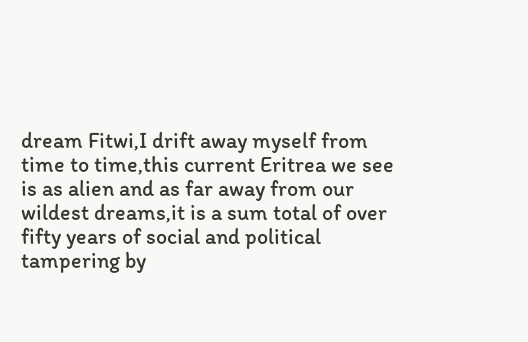dream Fitwi,I drift away myself from time to time,this current Eritrea we see is as alien and as far away from our wildest dreams,it is a sum total of over fifty years of social and political tampering by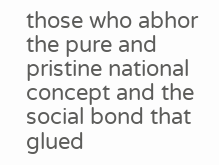those who abhor the pure and pristine national concept and the social bond that glued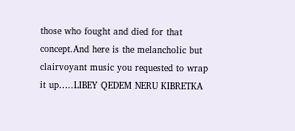those who fought and died for that concept.And here is the melancholic but clairvoyant music you requested to wrap it up…..LIBEY QEDEM NERU KIBRETKA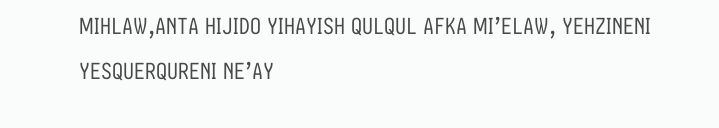MIHLAW,ANTA HIJIDO YIHAYISH QULQUL AFKA MI’ELAW, YEHZINENI YESQUERQURENI NE’AY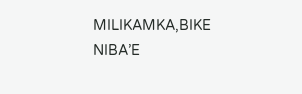MILIKAMKA,BIKE NIBA’E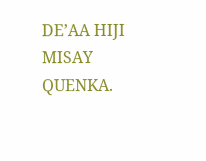DE’AA HIJI MISAY QUENKA.